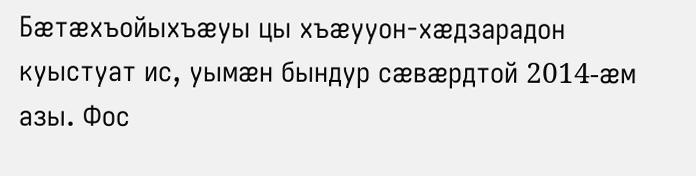Бæтæхъойыхъæуы цы хъæууон-хæдзарадон куыстуат ис, уымæн бындур сæвæрдтой 2014-æм азы. Фос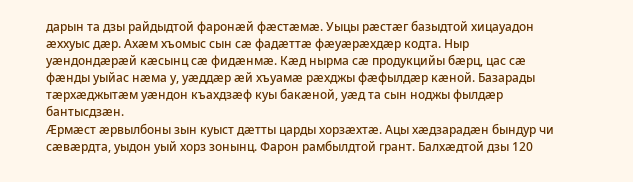дарын та дзы райдыдтой фаронæй фæстæмæ. Уыцы рæстæг базыдтой хицауадон æххуыс дæр. Ахæм хъомыс сын сæ фадæттæ фæуæрæхдæр кодта. Ныр уæндондæрæй кæсынц сæ фидæнмæ. Кæд нырма сæ продукцийы бæрц, цас сæ фæнды уыйас нæма у, уæддæр æй хъуамæ рæхджы фæфылдæр кæной. Базарады тæрхæджытæм уæндон къахдзæф куы бакæной, уæд та сын ноджы фылдæр бантысдзæн.
Æрмæст æрвылбоны зын куыст дæтты царды хорзæхтæ. Ацы хæдзарадæн бындур чи сæвæрдта, уыдон уый хорз зонынц. Фарон рамбылдтой грант. Балхæдтой дзы 120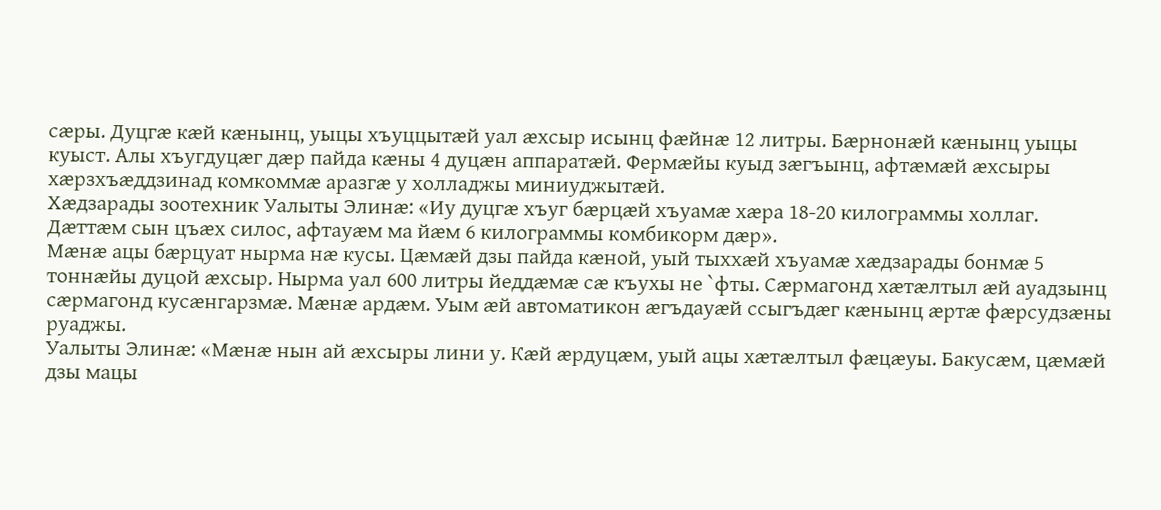сæры. Дуцгæ кæй кæнынц, уыцы хъуццытæй уал æхсыр исынц фæйнæ 12 литры. Бæрнонæй кæнынц уыцы куыст. Алы хъугдуцæг дæр пайда кæны 4 дуцæн аппаратæй. Фермæйы куыд зæгъынц, афтæмæй æхсыры хæрзхъæддзинад комкоммæ аразгæ у холладжы миниуджытæй.
Хæдзарады зоотехник Уалыты Элинæ: «Иу дуцгæ хъуг бæрцæй хъуамæ хæра 18-20 килограммы холлаг. Дæттæм сын цъæх силос, афтауæм ма йæм 6 килограммы комбикорм дæр».
Мæнæ ацы бæрцуат нырма нæ кусы. Цæмæй дзы пайда кæной, уый тыххæй хъуамæ хæдзарады бонмæ 5 тоннæйы дуцой æхсыр. Нырма уал 600 литры йеддæмæ сæ къухы не `фты. Сæрмагонд хæтæлтыл æй ауадзынц сæрмагонд кусæнгарзмæ. Мæнæ ардæм. Уым æй автоматикон æгъдауæй ссыгъдæг кæнынц æртæ фæрсудзæны руаджы.
Уалыты Элинæ: «Мæнæ нын ай æхсыры лини у. Кæй æрдуцæм, уый ацы хæтæлтыл фæцæуы. Бакусæм, цæмæй дзы мацы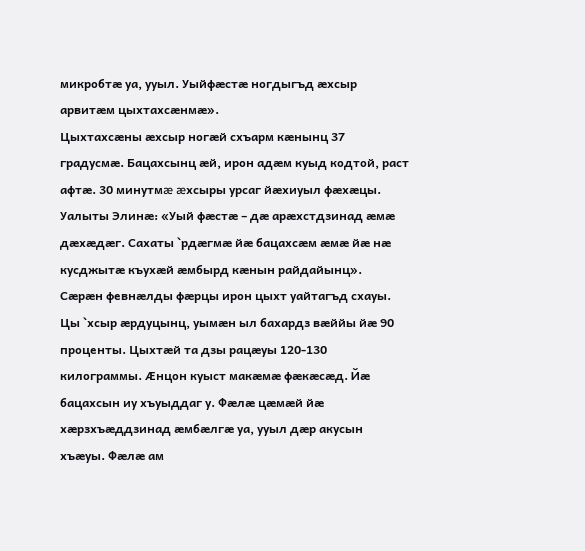микробтæ уа, ууыл. Уыйфæстæ ногдыгъд æхсыр арвитæм цыхтахсæнмæ».
Цыхтахсæны æхсыр ногæй схъарм кæнынц 37 градусмæ. Бацахсынц æй, ирон адæм куыд кодтой, раст афтæ. 30 минутмæ æхсыры урсаг йæхиуыл фæхæцы.
Уалыты Элинæ: «Уый фæстæ – дæ арæхстдзинад æмæ дæхæдæг. Сахаты `рдæгмæ йæ бацахсæм æмæ йæ нæ кусджытæ къухæй æмбырд кæнын райдайынц».
Сæрæн февнæлды фæрцы ирон цыхт уайтагъд схауы. Цы `хсыр æрдуцынц, уымæн ыл бахардз вæййы йæ 90 проценты. Цыхтæй та дзы рацæуы 120-130 килограммы. Æнцон куыст макæмæ фæкæсæд. Йæ бацахсын иу хъуыддаг у. Фæлæ цæмæй йæ хæрзхъæддзинад æмбæлгæ уа, ууыл дæр акусын хъæуы. Фæлæ ам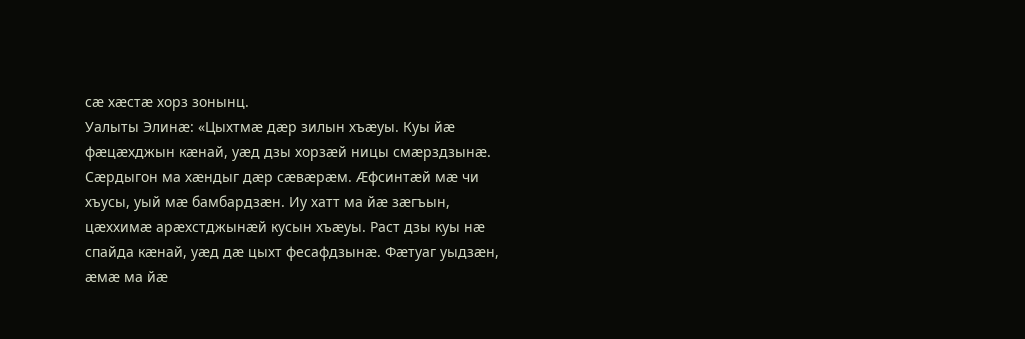сæ хæстæ хорз зонынц.
Уалыты Элинæ: «Цыхтмæ дæр зилын хъæуы. Куы йæ фæцæхджын кæнай, уæд дзы хорзæй ницы смæрздзынæ. Сæрдыгон ма хæндыг дæр сæвæрæм. Æфсинтæй мæ чи хъусы, уый мæ бамбардзæн. Иу хатт ма йæ зæгъын, цæххимæ арæхстджынæй кусын хъæуы. Раст дзы куы нæ спайда кæнай, уæд дæ цыхт фесафдзынæ. Фæтуаг уыдзæн, æмæ ма йæ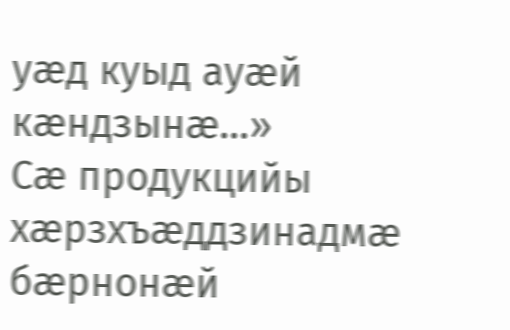уæд куыд ауæй кæндзынæ…»
Сæ продукцийы хæрзхъæддзинадмæ бæрнонæй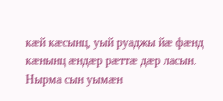кæй кæсынц, уый руаджы йæ фæнд кæнынц æндæр рæттæ дæр ласын. Нырма сын уымæн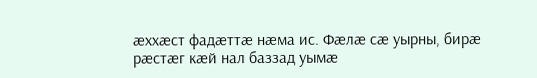æххæст фадæттæ нæма ис. Фæлæ сæ уырны, бирæ рæстæг кæй нал баззад уымæ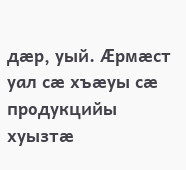дæр, уый. Æрмæст уал сæ хъæуы сæ продукцийы хуызтæ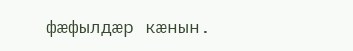фæфылдæр кæнын.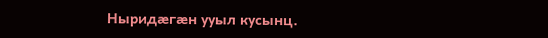Ныридæгæн ууыл кусынц.